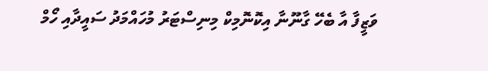ވަޒީފާ އާ ބެހޭ ގާނޫނާ އިކޮނޮމިކް މިނިސްޓަރު މުހައްމަދު ސައީދާއި ހޯމް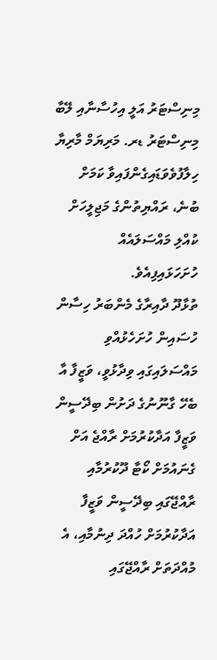މިނިސްޓަރު އަލީ އިހުސާނާއި ލޭބާ މިނިސްޓަރު ޑރ. މަރިޔަމް މާރިޔާ ހިލާފުވެވަޑައިގެންފައިވާ ކަމަށް ބުނެ، ރައްޔިތުންގެ މަޖިލީހަށް ކުއްލި މައްސަލައެއް ހުށަހަޅައިފިއެވެ.
ތުޅާދޫ ދާއިރާގެ މެންބަރު ހިސާން ހުސައިން ހުށަހެޅުއްވި މައްސަލައިގައި ވިދާޅުވީ، ވަޒީފާ އާ ބެހޭ ގާނޫނުގެ ދަށުން ބިދޭސީން ވަޒީފާ އަދާކުރުމަށް ރާއްޖެ އަށް ގެނައުމަށް ކޯޓާ ދޫކުރުމާއި ރާއްޖޭގައި ބިދޭސީން ވަޒީފާ އަދާކުރުމަށް ހުއްދަ ދިނުމާއި، އެ މުއްދަތަށް ރާއްޖޭގައި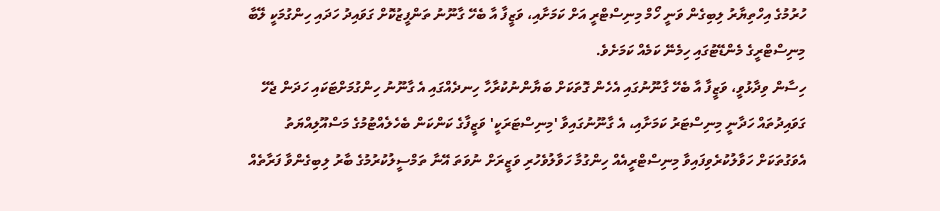ހުރުމުގެ އިހްތިޔާރު ލިބިގެން ވަނީ ހޯމް މިނިސްޓްރީ އަށް ކަމަށާއި، ވަޒީފާ އާ ބެހޭ ގާނޫނު ތަންފީޒުކޮށް ގަވައިދު ހަދައި ހިންގުމަކީ ލޭބާ މިނިސްޓްރީގެ މެންޑޭޓުގައި ހިމެނޭ ކަމެއް ކަމަށެވެ.
ހިސާން ވިދާޅުވީ، ވަޒީފާ އާ ބެހޭ ގާނޫނުގައި އެހެން ގޮތަކަށް ބަޔާންނުކުރާހާ ހިނދެއްގައި އެ ގާނޫނު ހިންގުމަށްޓަކައި ހަދަން ޖެހޭ ގަވައިދުތައް ހަދާނީ މިނިސްޓަރު ކަމަށާއި، އެ ގާނޫނުގައިވާ 'މިނިސްޓަރަކީ' ވަޒީފާގެ ކަންކަން ބެހެލެއްޓުމުގެ މަސްއޫލިއްޔަތު އެވަގުތަކަށް ހަވާލުކުރެވިފައިވާ މިނިސްޓްރީއެއް ހިންގުމާ ހަވާލުވެހުރި ވަޒީރަށް ނުވަތަ އޭނާ ތަމްސީލުކުރުމުގެ ބާރު ލިބިގެންވާ ފަރާތެއް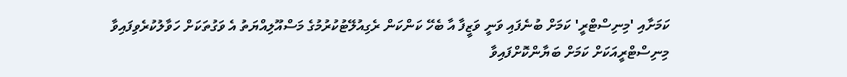ކަމަށާއި 'މިނިސްޓްރީ' ކަމަށް ބުނެފައި ވަނީ ވަޒީފާ އާ ބެހޭ ކަންކަން ރެގިއުލޭޓުކުރުމުގެ މަސްއޫލިއްޔަތު އެ ވަގުތަކަށް ހަވާލުކުރެވިފައިވާ މިނިސްޓްރީއަކަށް ކަމަށް ބަޔާންކޮށްފައިވާ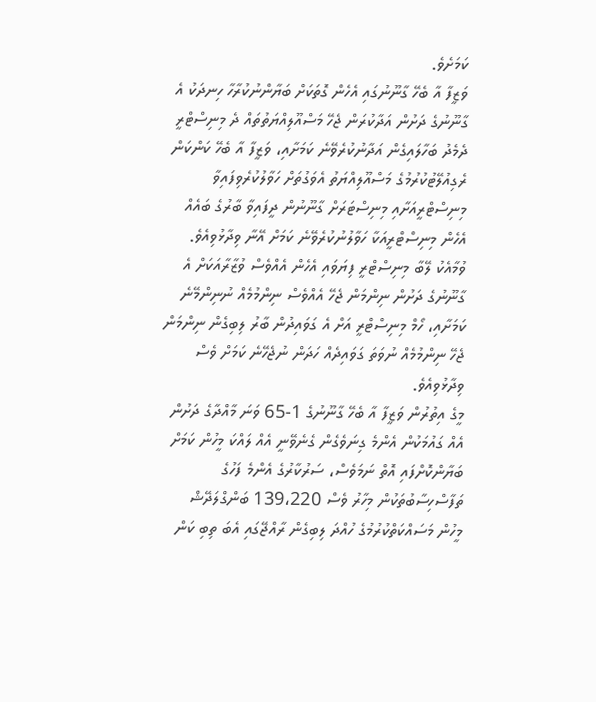ކަމަށެވެ.
ވަޒީފާ އާ ބެހޭ ގާނޫނުގައި އެހެން ގޮތަކަށް ބަޔާންނުކުރާހާ ހިނދަކު އެ ގާނޫނުގެ ދަށުން އަދާކުރަން ޖެހޭ މަސްއޫލިއްޔަތުތައް ދެ މިނިސްޓްރީ ދެމެދު ބަހާލައިގެން އަދާނުކުރެވޭނެ ކަމަށާއި، ވަޒީފާ އާ ބެހޭ ކަންކަން ރެގިއުލޭޓުކުރުމުގެ މަސްއޫލިއްޔަތު އެވަގުތަށް ހަވާލުކުރެވިފައިވާ މިނިސްޓްރީއަށާއި މިނިސްޓަރަށް ގާނޫނުން ދީފައިވާ ބާރުގެ ބައެއް އެހެން މިނިސްޓްރީއަކާ ހަވާލުނުކުރެވޭނެ ކަމަށް އޭނާ ވިދާޅުވިއެވެ.
ވުމާއެކު ލޭބާ މިނިސްޓްރީ ފިޔަވައި އެހެން އެއްވެސް ވުޒާރާއަކަށް އެ ގާނޫނުގެ ދަށުން ނިންމަން ޖެހޭ އެއްވެސް ނިންމުމެއް ނުނިންމޭނެ ކަމަށާއި، ހޯމް މިނިސްޓްރީ އަށް އެ ގަވައިދުން ބާރު ލިބިގެން ނިންމަން ޖެހޭ ނިންމުމެއް ނުވަތަ ގަވައިދެއް ހަދަން ނުޖެހޭނެ ކަމަށް ވެސް ވިދާޅުވިއެވެ.
މީގެ އިތުރުން ވަޒީފާ އާ ބެހޭ ގާނޫނުގެ 1-65 ވަނަ މާއްދާގެ ދަށުން އެއް ގައުމަކުން އެންމެ ގިނަވެގެން ގެނެވޭނީ އެއް ލައްކަ މީހުން ކަމަށް ބަޔާންކޮށްފައި އޮތް ނަމަވެސް، ސަރުކާރުގެ އެންމެ ފަހުގެ ތަފާސްހިސާބުތަކުން މިހާރު ވެސް 139،220 ބަންގްލަދޭޝް މީހުން މަސައްކަތްކުރުމުގެ ހުއްދަ ލިބިގެން ރާއްޖޭގައި އެބަ ތިބި ކަން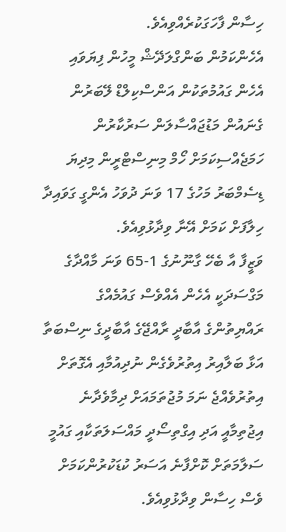ހިސާން ފާހަގަކުރެއްވިއެވެ.
އެހެންކަމުން ބަންގްލަދޭޝް މީހުން ފިޔަވައި އެހެން ގައުމުތަކުން އަންސްކިލްޑް ލޭބަރުން ގެނައުން މަޑުޖައްސާލަން ސަރުކާރުން ހަމަޖެއްސިކަމަށް ހޯމް މިނިސްޓްރީން މިދިޔަ ޑިސެމްބަރު މަހުގެ 17 ވަނަ ދުވަހު އެންގީ ގަވައިދާ ހިލާފަށް ކަމަށް އޭނާ ވިދާޅުވިއެވެ.
ވަޒީފާ އާ ބެހޭ ގާނޫނުގެ 1-65 ވަނަ މާއްދާގެ މަގްސަދަކީ އެހެން އެއްވެސް ގައުމެއްގެ ރައްޔިތުންގެ އާބާދީ ރާއްޖޭގެ އާބާދީގެ ނިސްބަތާ އަޅާ ބަލާއިރު އިތުރުވެގެން ނުދިއުމާއި އެގޮތަށް އިތުރުވެއްޖެ ނަމަ މުޖުތަމައަށް ދިމާވެދާނެ އިޖުތިމާއީ އަދި އިގްތިސޯދީ މައްސަލަތަކާއި ގައުމީ ސަލާމަތަށް ކޮށްފާނެ އަސަރު ކުޑަކުރުންކަމަށް ވެސް ހިސާން ވިދާޅުވިއެވެ.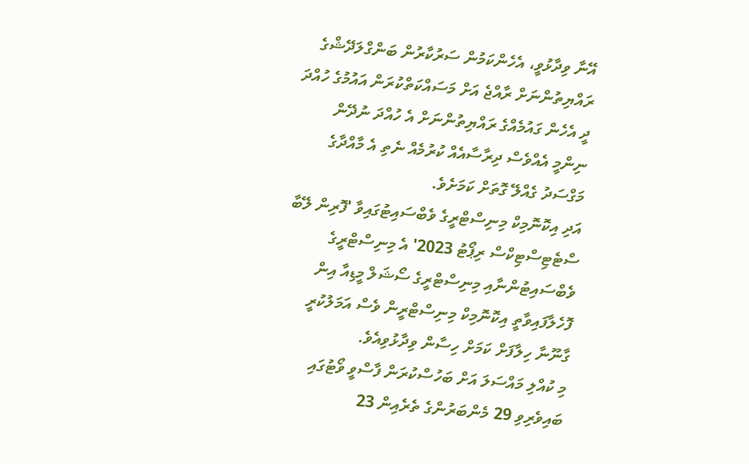އޭނާ ވިދާޅުވީ، އެހެންކަމުން ސަރުކާރުން ބަންގްލަދޭޝްގެ ރައްޔިތުންނަށް ރާއްޖެ އަށް މަސައްކަތްކުރަން އައުމުގެ ހުއްދަ ދީ އެހެން ގައުމެއްގެ ރައްޔިތުންނަށް އެ ހުއްދަ ނުދޭން ނިންމީ އެއްވެސް ދިރާސާއެއް ކުރުމެއް ނެތި އެ މާއްދާގެ މަގްސަދު ގެއްލޭ ގޮތަށް ކަމަށެވެ.
އަދި އިކޮނޮމިކް މިނިސްޓްރީގެ ވެބްސައިޓުގައިވާ 'ފޮރިން ލޭބާ ސްޓެޓިސްޓިކްސް ރިޕޯޓު 2023' އެ މިނިސްޓްރީގެ ވެބްސައިޓުންނާއި މިނިސްޓްރީގެ ސޯޝަލް މީޑިއާ އިން ފޮހެލާފައިވާތީ އިކޮނޮމިކް މިނިސްޓްރީން ވެސް އަމަލުކުރީ ގާނޫނާ ހިލާފަށް ކަމަށް ހިސާން ވިދާޅުވިއެވެ.
މި ކުއްލި މައްސަލަ އަށް ބަހުސްކުރަން ފާސްވީ ވޯޓުގައި ބައިވެރިވި 29 މެންބަރުންގެ ތެރެއިން 23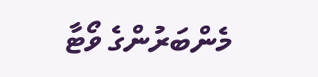މެންބަރުންގެ ވޯޓާ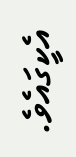އެކީގައެވެ.